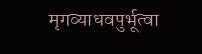मृगव्याधवपुर्भूत्वा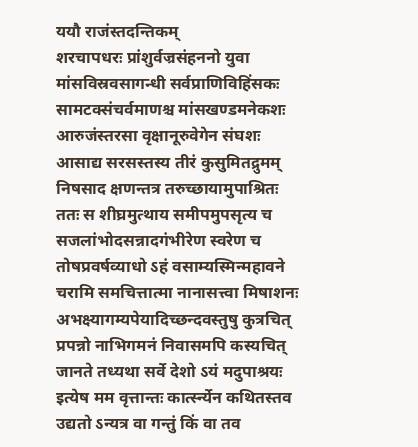ययौ राजंस्तदन्तिकम्
शरचापधरः प्रांशुर्वज्रसंहननो युवा
मांसविस्रवसागन्धी सर्वप्राणिविहिंसकः
सामटक्संचर्वमाणश्च मांसखण्डमनेकशः
आरुजंस्तरसा वृक्षानूरुवेगेन संघशः
आसाद्य सरसस्तस्य तीरं कुसुमितद्रुमम्
निषसाद क्षणन्तत्र तरुच्छायामुपाश्रितः
ततः स शीघ्रमुत्थाय समीपमुपसृत्य च
सजलांभोदसन्नादगंभीरेण स्वरेण च
तोषप्रवर्षव्याधो ऽहं वसाम्यस्मिन्महावने
चरामि समचित्तात्मा नानासत्त्वा मिषाशनः
अभक्ष्यागम्यपेयादिच्छन्दवस्तुषु कुत्रचित्
प्रपन्नो नाभिगमनं निवासमपि कस्यचित्
जानते तध्यथा सर्वे देशो ऽयं मदुपाश्रयः
इत्येष मम वृत्तान्तः कार्त्स्न्येन कथितस्तव
उद्यतो ऽन्यत्र वा गन्तुं किं वा तव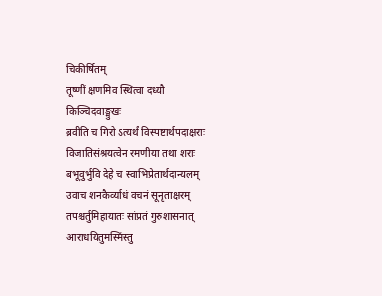चिकीर्षितम्
तूष्णीं क्षणमिव स्थित्वा दध्यौ किञ्चिदवाङ्मुखः
ब्रवीति च गिरो ऽत्यर्थं विस्पष्टार्थपदाक्षराः
विजातिसंश्रयत्वेन रमणीया तथा शराः
बभूवुर्भुवि देहे च स्वाभिप्रेतार्थदान्यलम्
उवाच शनकैर्व्याधं वचनं सूनृताक्षरम्
तपश्चर्तुमिहायातः सांप्रतं गुरुशासनात्
आराधयितुमस्मिंस्तु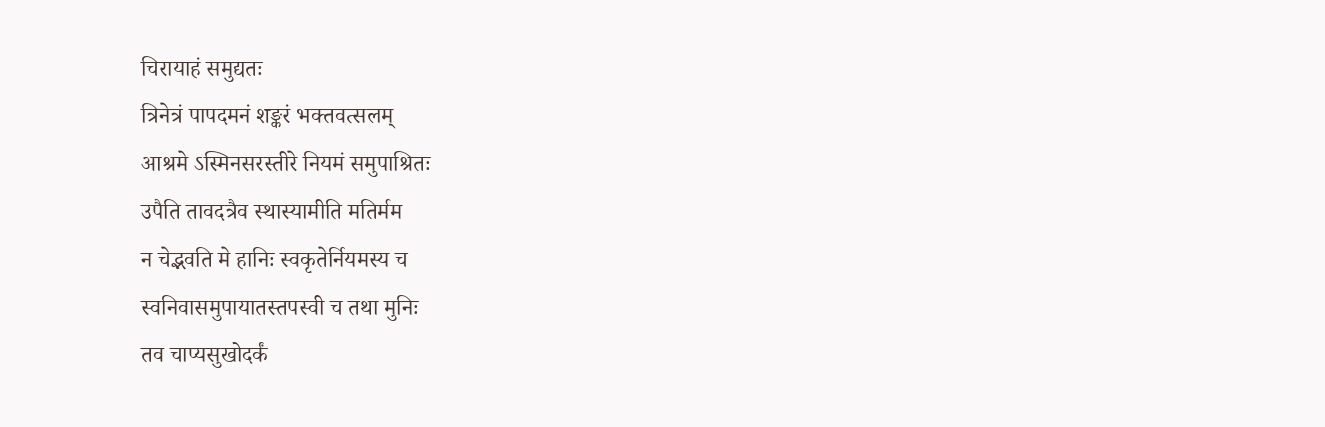चिरायाहं समुद्यतः
त्रिनेत्रं पापदमनं शङ्करं भक्तवत्सलम्
आश्रमे ऽस्मिनसरस्तीरे नियमं समुपाश्रितः
उपैति तावदत्रैव स्थास्यामीति मतिर्मम
न चेद्भवति मे हानिः स्वकृतेर्नियमस्य च
स्वनिवासमुपायातस्तपस्वी च तथा मुनिः
तव चाप्यसुखोदर्कं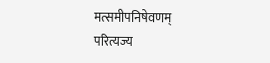मत्समीपनिषेवणम्
परित्यज्य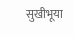सुखीभूया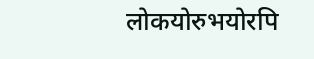लोकयोरुभयोरपि